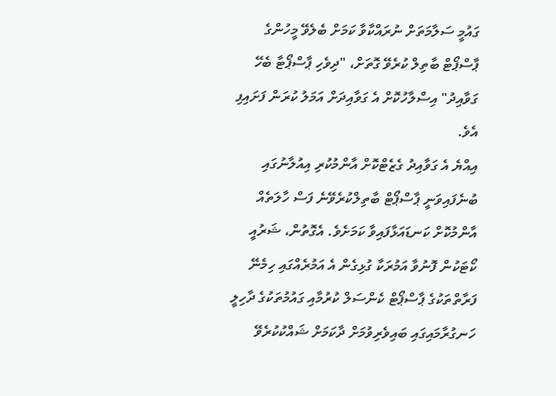ގައުމީ ސަލާމަތަށް ނުރައްކާވާ ކަމަށް ބެލެވޭ މީހުންގެ ޕާސްޕޯޓް ބާތިލް ކުރެވޭ ގޮތަށް، "ދިވެހި ޕާސްޕޯޓާ ބެހޭ ގަވާއިދު" އިސްލާހުކޮށް އެ ގަވާއިދަށް އަމަލު ކުރަން ފަށައިފި އެވެ.
އިއްޔެ އެ ގަވާއިދު ގެޒެޓްކޮށް އާންމުކުރި އިއުލާނުގައި ބުނެފައިވަނީ ޕާސްޕޯޓް ބާތިލްކުރެވޭނެ ފަސް ހާލަތެއް އާންމުކޮށް ކަނޑައަޅާފައިވާ ކަމަށެވެ. އެގޮތުން، ޝަރުއީ ކޯޓަކުން ފޮނުވާ އަމުރަކާ ގުޅިގެން އެ އަމުރެއްގައި ހިމެނޭ ފަރާތްތަކުގެ ޕާސްޕޯޓް ކެންސަލް ކުރުމާއި ގައުމުތަކުގެ ދާހިލީ ހަނގުރާމައިގައި ބައިވެރިވުމަށް ދާކަމަށް ޝައްކުކުރެވޭ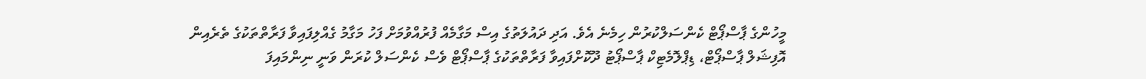މީހުންގެ ޕާސްޕޯޓް ކެންސަލްކުރުން ހިމެނެ އެވެ. އަދި ދައުލަތުގެ އިސް މަގާމެއް ފުރުއްވުމަށް ފަހު މަގާމު ގެއްލިފައިވާ ފަރާތްތަކުގެ ތެރެއިން އޮފިޝަލް ޕާސްޕޯޓް، ޑިޕްލޮމެޓިކް ޕާސްޕޯޓު ދޫކޮށްފައިވާ ފަރާތްތަކުގެ ޕާސްޕޯޓް ވެސް ކެންސަލް ކުރަން ވަނީ ނިންމައިފަ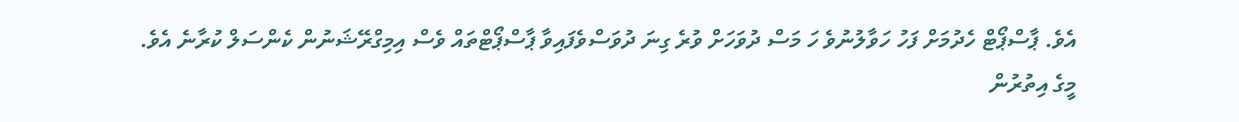އެވެ. ޕާސްޕޯޓް ހެދުމަށް ފަހު ހަވާލުނުވެ ހަ މަސް ދުވަހަށް ވުރެ ގިނަ ދުވަސްވެފައިވާ ޕާސްޕޯޓްތައް ވެސް އިމިގްރޭޝަނުން ކެންސަލް ކުރާނެ އެވެ.
މީގެ އިތުރުން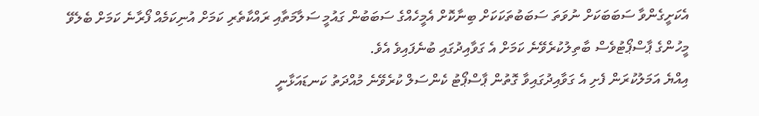އެކަށީގެންވާ ސަބަބަކަށް ނުވަތަ ސަބަބުތަކަކަށް ބިނާކޮށް އެމީހެއްގެ ސަބަބުން ގައުމީ ސަލާމަތާއި ރައްކާތެރި ކަމަށް އުނިކަމެއް ފޯރާނެ ކަމަށް ބެލެވޭ މީހުންގެ ޕާސްޕޯޓުވެސް ބާތިލުކުރެވޭނެ ކަމަށް އެ ގަވާއިދުގައި ބުނެފައިވެ އެވެ.
އިއްޔެ އަމަލުކުރަން ފެށި އެ ގަވާއިދުގައިވާ ގޮތުން ޕާސްޕޯޓު ކެންސަލް ކުރެވޭނެ މުއްދަތު ކަނޑައަޅާނީ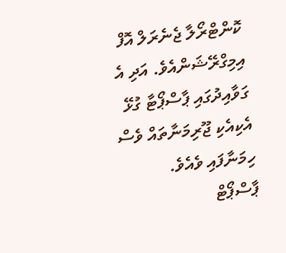ކޮންޓްރޯލާ ޖެނެރަލް އޮފް އިމިގްރޭޝަންއެވެ. އަދި އެ ގަވާއިދުގައި ޕާސްޕޯޓާ ގުޅޭ އެކިއެކި ޖޫރިމަނާތައް ވެސް ހިމަނާފައި ވެއެވެ.
ޕާސްޕޯޓް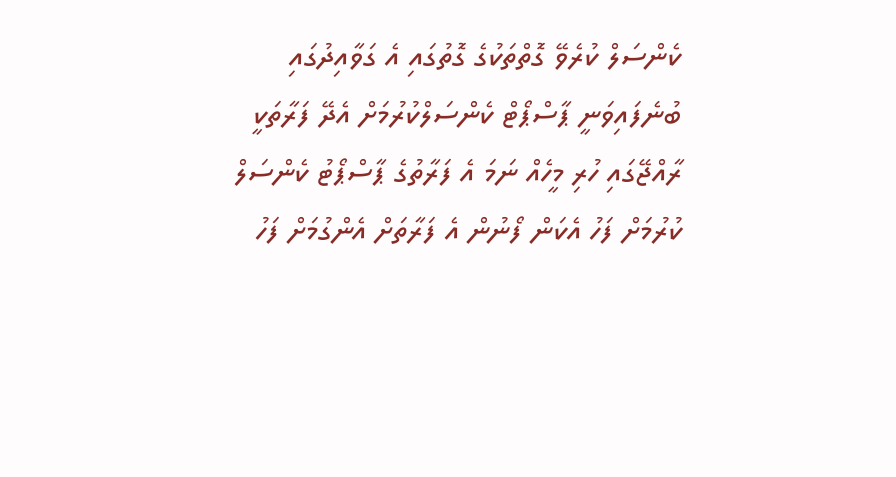ކެންސަލް ކުރެވޭ ގޮތްތަކުގެ ގޮތުގައި އެ ގަވާއިދުގައި ބުނެފައިވަނީ ޕާސްޕޯޓް ކެންސަލްކުރުމަށް އެދޭ ފަރާތަކީ ރާއްޖޭގައި ހުރި މީހެއް ނަމަ އެ ފަރާތުގެ ޕާސްޕޯޓު ކެންސަލް ކުރުމަށް ފަހު އެކަން ފޯނުން އެ ފަރާތަށް އެންގުމަށް ފަހު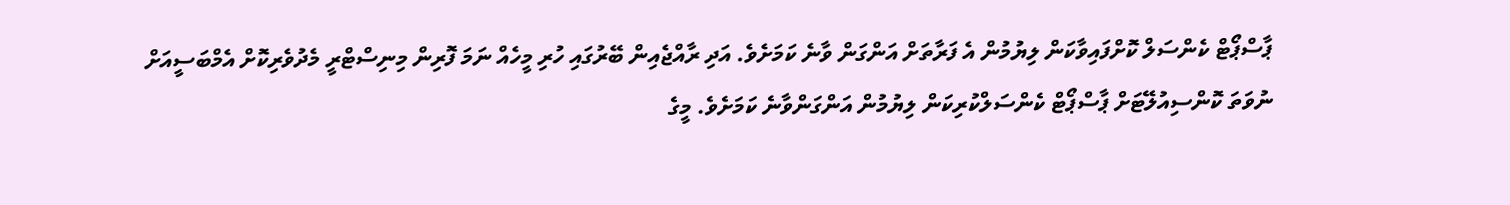ޕާސްޕޯޓް ކެންސަލް ކޮށްފައިވާކަން ލިޔުމުން އެ ފަރާތަށް އަންގަން ވާނެ ކަމަށެވެ. އަދި ރާއްޖެއިން ބޭރުގައި ހުރި މީހެއް ނަމަ ފޮރިން މިނިސްޓްރީ މެދުވެރިކޮށް އެމްބަސީއަށް ނުވަތަ ކޮންސިއުލޭޓަށް ޕާސްޕޯޓް ކެންސަލްކުރިކަން ލިޔުމުން އަންގަންވާނެ ކަމަށެވެ. މީގެ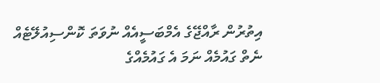އިތުރުން ރާއްޖޭގެ އެމްބަސީއެއް ނުވަތަ ކޮންސިއުލޭޓެއް ނެތް ގައުމެއް ނަމަ އެ ގައުމެއްގެ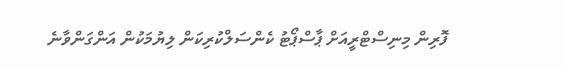ފޮރިން މިނިސްޓްރީއަށް ޕާސްޕޯޓު ކެންސަލްކުރިކަން ލިޔުމަކުން އަންގަންވާނެ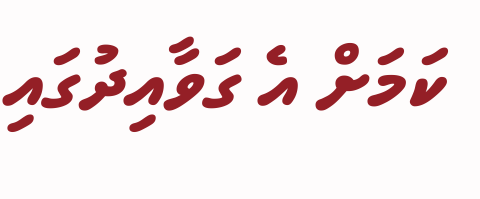ކަމަށް އެ ގަވާއިދުގައި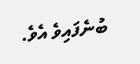ބުނެފައިވެ އެވެ.